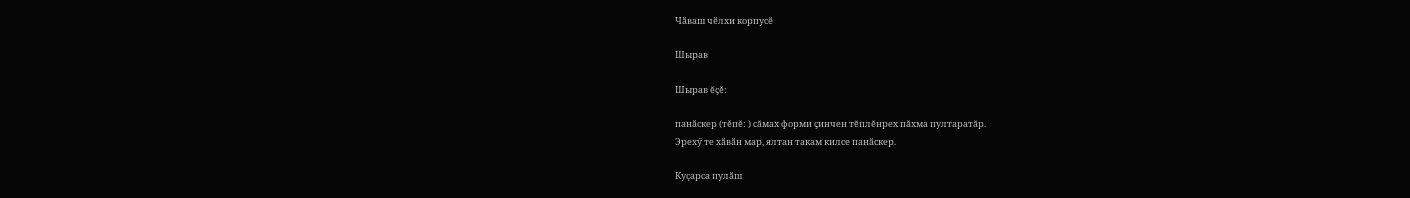Чӑваш чӗлхи корпусӗ

Шырав

Шырав ĕçĕ:

панӑскер (тĕпĕ: ) сăмах форми çинчен тĕплĕнрех пăхма пултаратăр.
Эрехӳ те хӑвӑн мар, ялтан такам килсе панӑскер.

Куҫарса пулӑш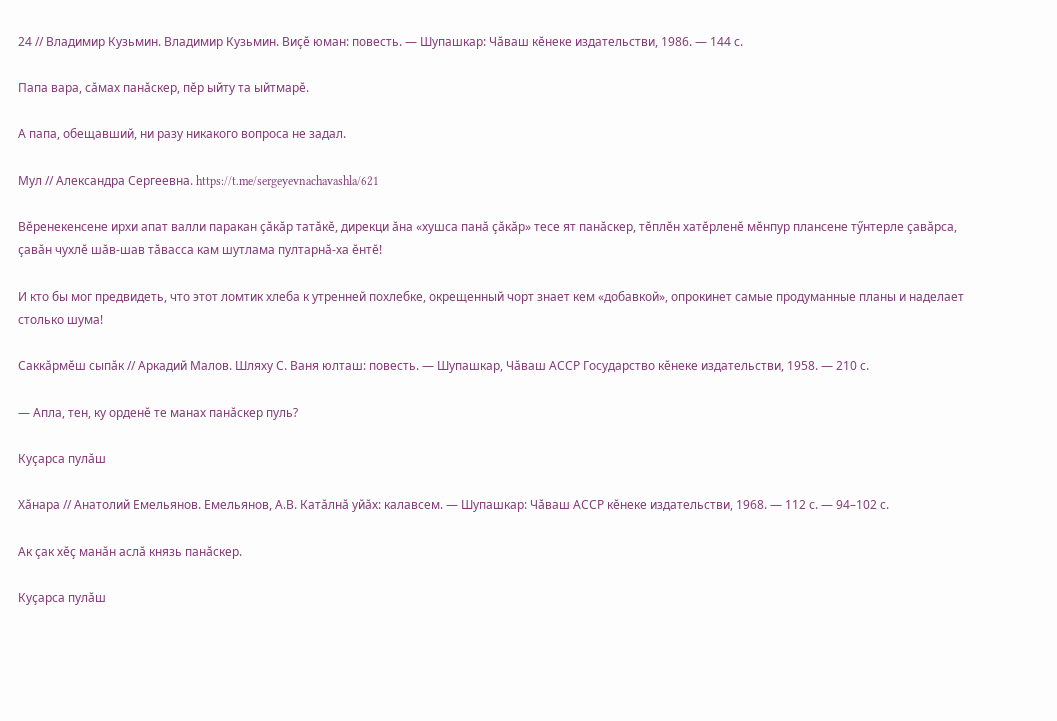24 // Владимир Кузьмин. Владимир Кузьмин. Виҫӗ юман: повесть. — Шупашкар: Чӑваш кӗнеке издательстви, 1986. — 144 с.

Папа вара, сӑмах панӑскер, пӗр ыйту та ыйтмарӗ.

А папа, обещавший, ни разу никакого вопроса не задал.

Мул // Александра Сергеевна. https://t.me/sergeyevnachavashla/621

Вӗренекенсене ирхи апат валли паракан ҫӑкӑр татӑкӗ, дирекци ӑна «хушса панӑ ҫӑкӑр» тесе ят панӑскер, тӗплӗн хатӗрленӗ мӗнпур плансене тӳнтерле ҫавӑрса, ҫавӑн чухлӗ шӑв-шав тӑвасса кам шутлама пултарнӑ-ха ӗнтӗ!

И кто бы мог предвидеть, что этот ломтик хлеба к утренней похлебке, окрещенный чорт знает кем «добавкой», опрокинет самые продуманные планы и наделает столько шума!

Саккӑрмӗш сыпӑк // Аркадий Малов. Шляху С. Ваня юлташ: повесть. — Шупашкар, Чӑваш АССР Государство кӗнеке издательстви, 1958. — 210 с.

— Апла, тен, ку орденӗ те манах панӑскер пуль?

Куҫарса пулӑш

Xӑнара // Анатолий Емельянов. Емельянов, А.В. Катӑлнӑ уйӑх: калавсем. — Шупашкар: Чӑваш АССР кӗнеке издательстви, 1968. — 112 с. — 94–102 с.

Ак ҫак хӗҫ манӑн аслӑ князь панӑскер.

Куҫарса пулӑш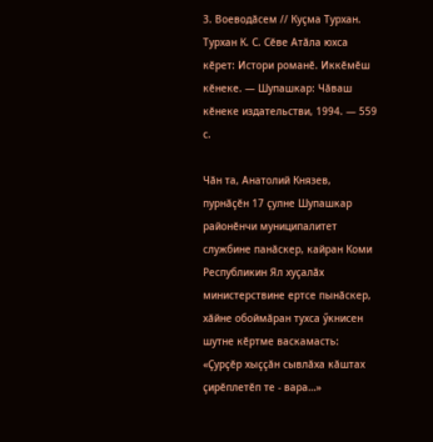3. Воеводӑсем // Куҫма Турхан. Турхан К. С. Сӗве Атӑла юхса кӗрет: Истори романӗ. Иккӗмӗш кӗнеке. — Шупашкар: Чӑваш кӗнеке издательстви, 1994. — 559 с.

Чӑн та, Анатолий Князев, пурнӑҫӗн 17 ҫулне Шупашкар районӗнчи муниципалитет службине панӑскер, кайран Коми Республикин Ял хуҫалӑх министерствине ертсе пынӑскер, хӑйне обоймӑран тухса ӳкнисен шутне кӗртме васкамасть: «Ҫурҫӗр хыҫҫӑн сывлӑха кӑштах ҫирӗплетӗп те - вара…»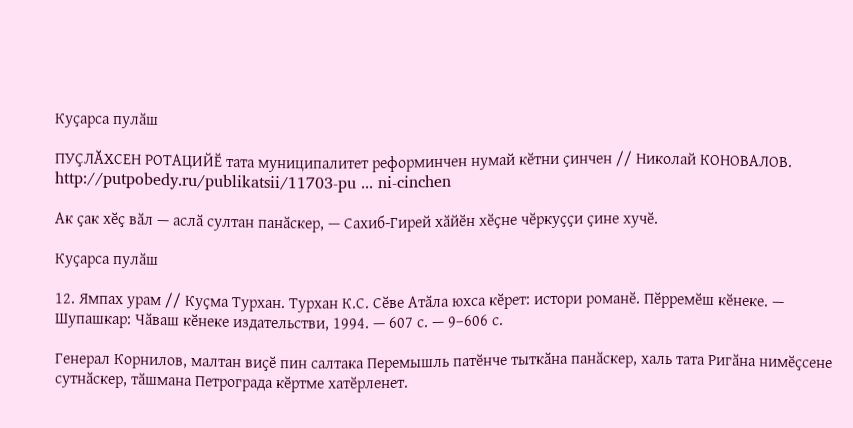Куҫарса пулӑш

ПУҪЛӐХСЕН РОТАЦИЙӖ тата муниципалитет реформинчен нумай кӗтни ҫинчен // Николай КОНОВАЛОВ. http://putpobedy.ru/publikatsii/11703-pu ... ni-cinchen

Ак ҫак хӗҫ вӑл — аслӑ султан панӑскер, — Сахиб-Гирей хӑйӗн хӗҫне чӗркуҫҫи ҫине хучӗ.

Куҫарса пулӑш

12. Ямпах урам // Куҫма Турхан. Турхан К.С. Сӗве Атӑла юхса кӗрет: истори романӗ. Пӗрремӗш кӗнеке. — Шупашкар: Чӑваш кӗнеке издательстви, 1994. — 607 с. — 9–606 с.

Генерал Корнилов, малтан виҫӗ пин салтака Перемышль патӗнче тыткӑна панӑскер, халь тата Ригӑна нимӗҫсене сутнӑскер, тӑшмана Петрограда кӗртме хатӗрленет.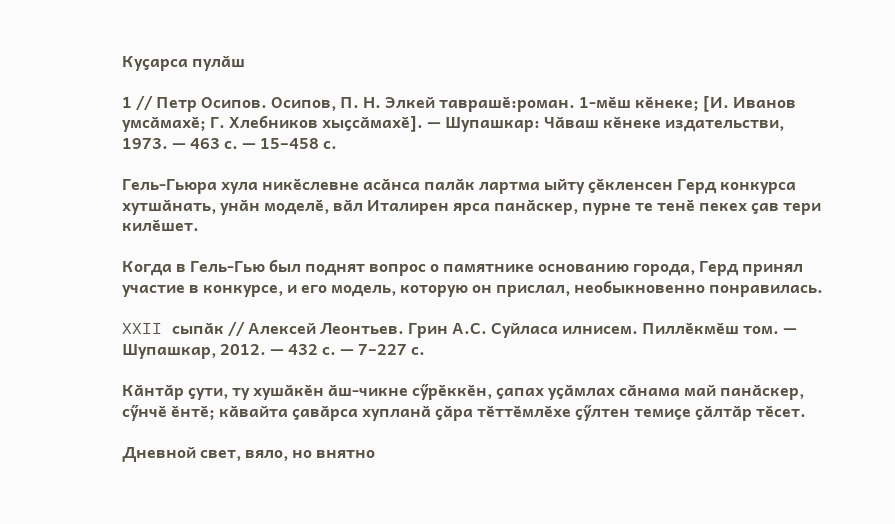Куҫарса пулӑш

1 // Петр Осипов. Осипов, П. Н. Элкей таврашӗ:роман. 1-мӗш кӗнеке; [И. Иванов умсӑмахӗ; Г. Хлебников хыҫсӑмахӗ]. — Шупашкар: Чӑваш кӗнеке издательстви, 1973. — 463 с. — 15–458 с.

Гель-Гьюра хула никӗслевне асӑнса палӑк лартма ыйту ҫӗкленсен Герд конкурса хутшӑнать, унӑн моделӗ, вӑл Италирен ярса панӑскер, пурне те тенӗ пекех ҫав тери килӗшет.

Когда в Гель-Гью был поднят вопрос о памятнике основанию города, Герд принял участие в конкурсе, и его модель, которую он прислал, необыкновенно понравилась.

XXII сыпӑк // Алексей Леонтьев. Грин А.С. Суйласа илнисем. Пиллӗкмӗш том. — Шупашкар, 2012. — 432 с. — 7–227 с.

Кӑнтӑр ҫути, ту хушӑкӗн ӑш-чикне сӳрӗккӗн, ҫапах уҫӑмлах сӑнама май панӑскер, сӳнчӗ ӗнтӗ; кӑвайта ҫавӑрса хупланӑ ҫӑра тӗттӗмлӗхе ҫӳлтен темиҫе ҫӑлтӑр тӗсет.

Дневной свет, вяло, но внятно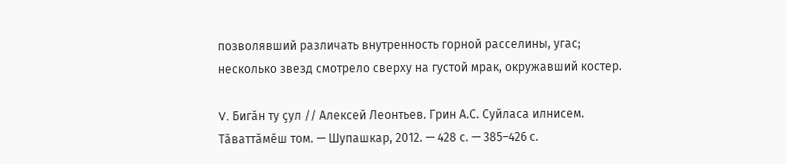позволявший различать внутренность горной расселины, угас; несколько звезд смотрело сверху на густой мрак, окружавший костер.

V. Бигӑн ту ҫул // Алексей Леонтьев. Грин А.С. Суйласа илнисем. Тӑваттӑмӗш том. — Шупашкар, 2012. — 428 с. — 385–426 с.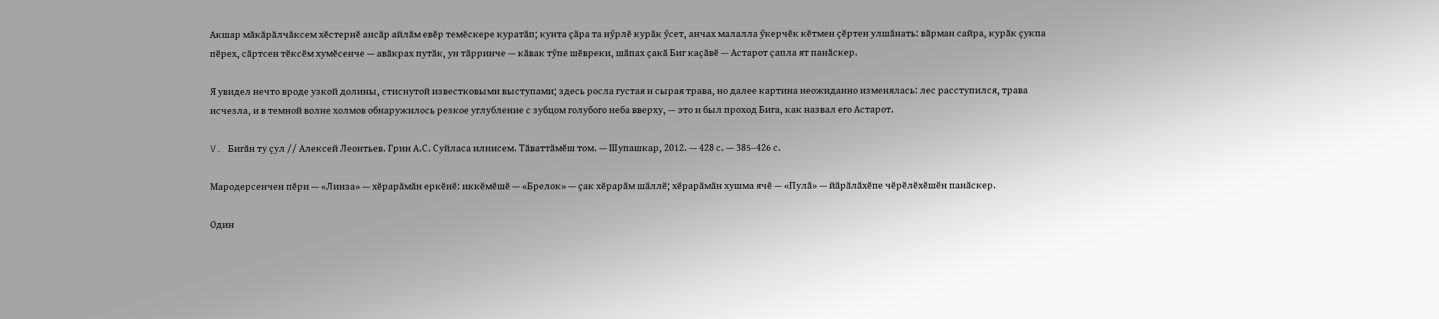Акшар мӑкӑрӑлчӑксем хӗстернӗ ансӑр айлӑм евӗр темӗскере куратӑп; кунта ҫӑра та нӳрлӗ курӑк ӳсет, анчах малалла ӳкерчӗк кӗтмен ҫӗртен улшӑнать: вӑрман сайра, курӑк ҫукпа пӗрех, сӑртсен тӗксӗм хумӗсенче — авӑкрах путӑк, ун тӑрринче — кӑвак тӳпе шӗвреки, шӑпах ҫакӑ Биг каҫӑвӗ — Астарот ҫапла ят панӑскер.

Я увидел нечто вроде узкой долины, стиснутой известковыми выступами; здесь росла густая и сырая трава, но далее картина неожиданно изменялась: лес расступился, трава исчезла, и в темной волне холмов обнаружилось резкое углубление с зубцом голубого неба вверху, — это и был проход Бига, как назвал его Астарот.

V. Бигӑн ту ҫул // Алексей Леонтьев. Грин А.С. Суйласа илнисем. Тӑваттӑмӗш том. — Шупашкар, 2012. — 428 с. — 385–426 с.

Мародерсенчен пӗри — «Линза» — хӗрарӑмӑн еркӗнӗ: иккӗмӗшӗ — «Брелок» — ҫак хӗрарӑм шӑллӗ; хӗрарӑмӑн хушма ячӗ — «Пулӑ» — йӑрӑлӑхӗпе чӗрӗлӗхӗшӗн панӑскер.

Один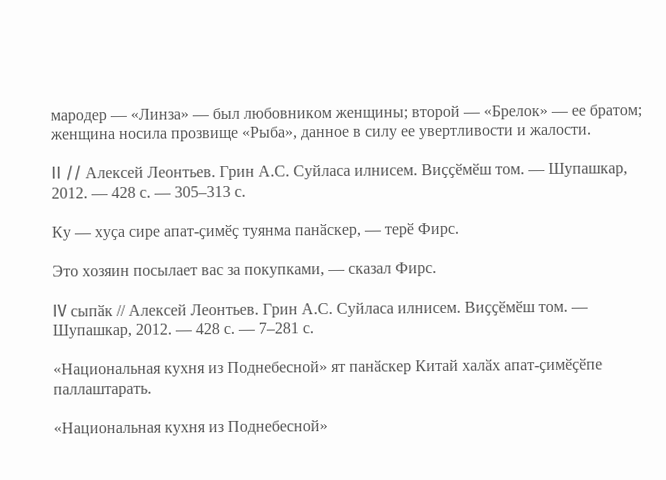мародер — «Линза» — был любовником женщины; второй — «Брелок» — ее братом; женщина носила прозвище «Рыба», данное в силу ее увертливости и жалости.

II // Алексей Леонтьев. Грин А.С. Суйласа илнисем. Виҫҫӗмӗш том. — Шупашкар, 2012. — 428 с. — 305–313 с.

Ку — хуҫа сире апат-ҫимӗҫ туянма панӑскер, — терӗ Фирс.

Это хозяин посылает вас за покупками, — сказал Фирс.

IV сыпӑк // Алексей Леонтьев. Грин А.С. Суйласа илнисем. Виҫҫӗмӗш том. — Шупашкар, 2012. — 428 с. — 7–281 с.

«Национальная кухня из Поднебесной» ят панӑскер Китай халӑх апат-ҫимӗҫӗпе паллаштарать.

«Национальная кухня из Поднебесной»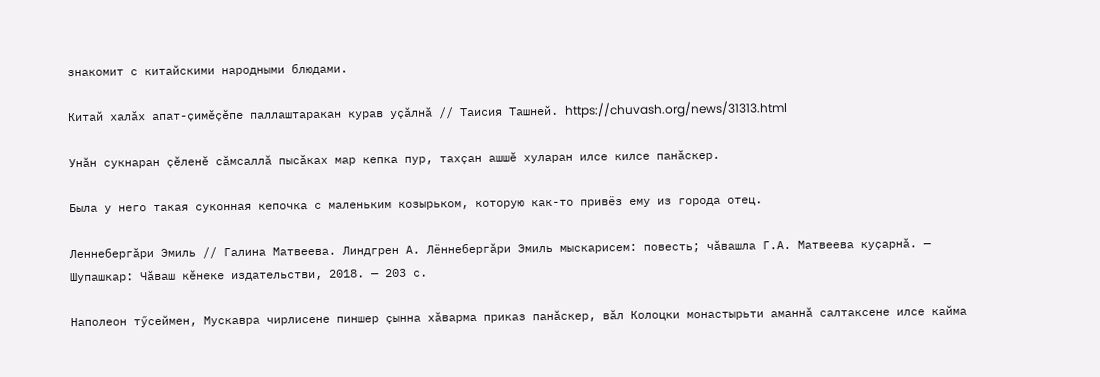знакомит с китайскими народными блюдами.

Китай халӑх апат-ҫимӗҫӗпе паллаштаракан курав уҫӑлнӑ // Таисия Ташней. https://chuvash.org/news/31313.html

Унӑн сукнаран ҫӗленӗ сӑмсаллӑ пысӑках мар кепка пур, тахҫан ашшӗ хуларан илсе килсе панӑскер.

Была у него такая суконная кепочка с маленьким козырьком, которую как-то привёз ему из города отец.

Леннебергӑри Эмиль // Галина Матвеева. Линдгрен А. Лённебергӑри Эмиль мыскарисем: повесть; чӑвашла Г.А. Матвеева куҫарнӑ. — Шупашкар: Чӑваш кӗнеке издательстви, 2018. — 203 с.

Наполеон тӳсеймен, Мускавра чирлисене пиншер ҫынна хӑварма приказ панӑскер, вӑл Колоцки монастырьти аманнӑ салтаксене илсе кайма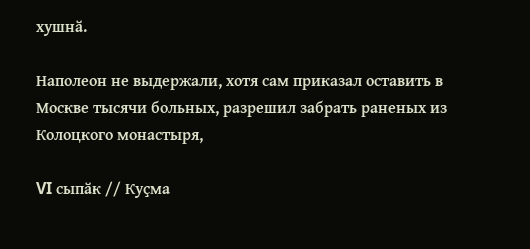хушнӑ.

Наполеон не выдержали, хотя сам приказал оставить в Москве тысячи больных, разрешил забрать раненых из Колоцкого монастыря,

VI сыпӑк // Куҫма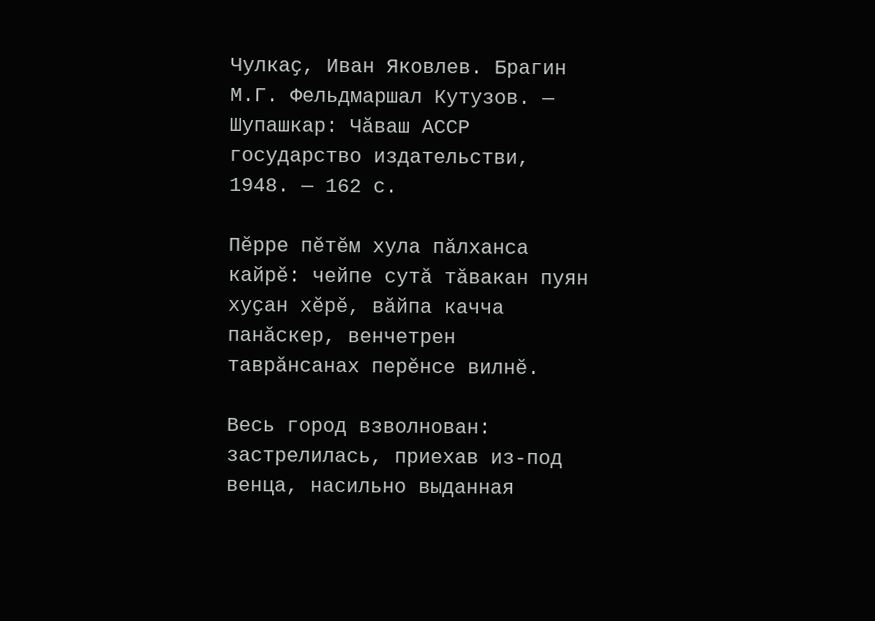Чулкаҫ, Иван Яковлев. Брагин М.Г. Фельдмаршал Кутузов. — Шупашкар: Чӑваш АССР государство издательстви, 1948. — 162 с.

Пӗрре пӗтӗм хула пӑлханса кайрӗ: чейпе сутӑ тӑвакан пуян хуҫан хӗрӗ, вӑйпа качча панӑскер, венчетрен таврӑнсанах перӗнсе вилнӗ.

Весь город взволнован: застрелилась, приехав из-под венца, насильно выданная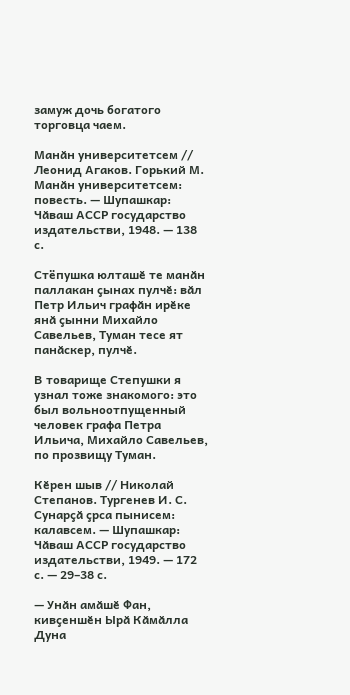замуж дочь богатого торговца чаем.

Манӑн университетсем // Леонид Агаков. Горький М. Манӑн университетсем: повесть. — Шупашкар: Чӑваш АССР государство издательстви, 1948. — 138 с.

Стёпушка юлташӗ те манӑн паллакан ҫынах пулчӗ: вӑл Петр Ильич графӑн ирӗке янӑ ҫынни Михайло Савельев, Туман тесе ят панӑскер, пулчӗ.

В товарище Степушки я узнал тоже знакомого: это был вольноотпущенный человек графа Петра Ильича, Михайло Савельев, по прозвищу Туман.

Кӗрен шыв // Николай Степанов. Тургенев И. С. Сунарҫӑ ҫрса пынисем: калавсем. — Шупашкар: Чӑваш АССР государство издательстви, 1949. — 172 с. — 29–38 с.

— Унӑн амӑшӗ Фан, кивҫеншӗн Ырӑ Кӑмӑлла Дуна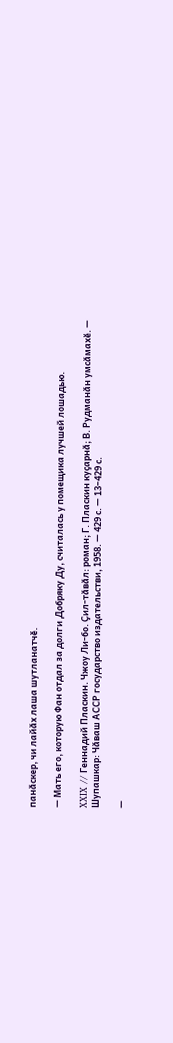панӑскер, чи лайӑх лаша шутланатчӗ.

— Мать его, которую Фан отдал за долги Добряку Ду, считалась у помещика лучшей лошадью.

XXIX // Геннадий Пласкин. Чжоу Ли-бо. Ҫил-тӑвӑл: роман; Г. Пласкин куҫарнӑ; В. Рудманӑн умсӑмахӗ. — Шупашкар: Чӑваш АССР государство издательстви, 1958. — 429 с. — 13–429 с.

—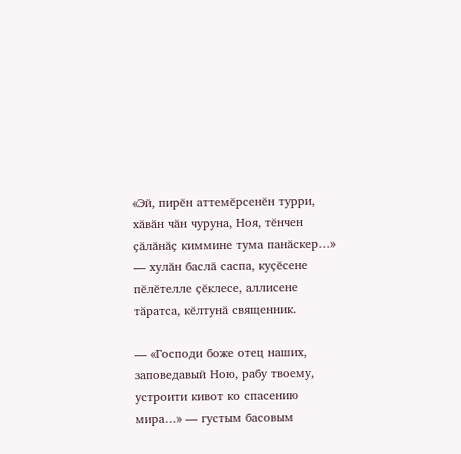«Эй, пирӗн аттемӗрсенӗн турри, хӑвӑн чӑн чуруна, Ноя, тӗнчен ҫӑлӑнӑҫ киммине тума панӑскер…» — хулӑн баслӑ саспа, куҫӗсене пӗлӗтелле ҫӗклесе, аллисене тӑратса, кӗлтунӑ священник.

— «Господи боже отец наших, заповедавый Ною, рабу твоему, устроити кивот ко спасению мира…» — густым басовым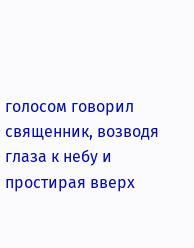голосом говорил священник, возводя глаза к небу и простирая вверх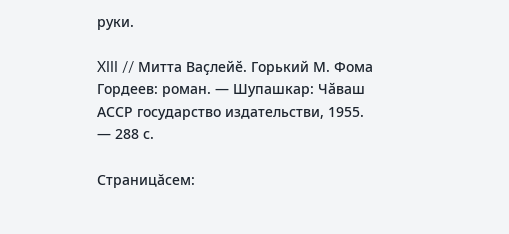руки.

XIII // Митта Ваҫлейӗ. Горький М. Фома Гордеев: роман. — Шупашкар: Чӑваш АССР государство издательстви, 1955. — 288 с.

Страницăсем: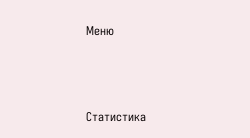Меню



Статистика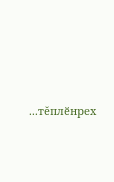...тĕплӗнрех